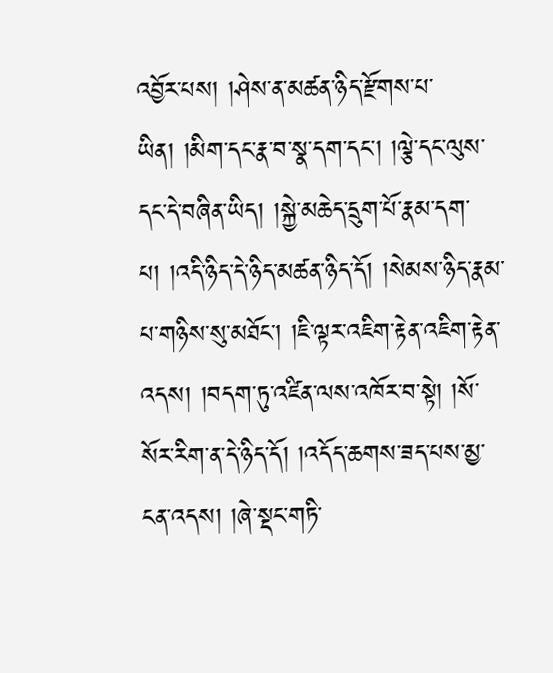འབྱོར་པས། །ཤེས་ན་མཚན་ཉིད་རྫོགས་པ་ཡིན། །མིག་དང་རྣ་བ་སྣ་དག་དང་། །ལྕེ་དང་ལུས་དང་དེ་བཞིན་ཡིད། །སྐྱེ་མཆེད་དྲུག་པོ་རྣམ་དག་པ། །འདི་ཉིད་དེ་ཉིད་མཚན་ཉིད་དོ། །སེམས་ཉིད་རྣམ་པ་གཉིས་སུ་མཐོང་། །ཇི་ལྟར་འཇིག་རྟེན་འཇིག་རྟེན་འདས། །བདག་ཏུ་འཛིན་ལས་འཁོར་བ་སྟེ། །སོ་སོར་རིག་ན་དེ་ཉིད་དོ། །འདོད་ཆགས་ཟད་པས་མྱ་ངན་འདས། །ཞེ་སྡང་གཏི་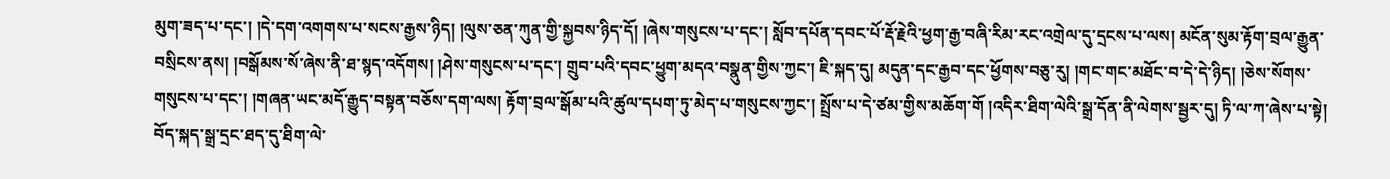མུག་ཟད་པ་དང་། །དེ་དག་འགགས་པ་སངས་རྒྱས་ཉིད། །ལུས་ཅན་ཀུན་གྱི་སྐྱབས་ཉིད་དོ། །ཞེས་གསུངས་པ་དང་། སློབ་དཔོན་དབང་པོ་རྡོ་རྗེའི་ཕྱག་རྒྱ་བཞི་རིམ་རང་འགྲེལ་དུ་དྲངས་པ་ལས། མངོན་སུམ་རྟོག་བྲལ་རྒྱུན་བསྲིངས་ནས། །བསྒོམས་སོ་ཞེས་ནི་ཐ་སྙད་འདོགས། །ཤེས་གསུངས་པ་དང་། གྲུབ་པའི་དབང་ཕྱུག་མདའ་བསྣུན་གྱིས་ཀྱང་། ཇི་སྐད་དུ། མདུན་དང་རྒྱབ་དང་ཕྱོགས་བཅུ་རུ། །གང་གང་མཐོང་བ་དེ་དེ་ཉིད། །ཅེས་སོགས་གསུངས་པ་དང་། །གཞན་ཡང་མདོ་རྒྱུད་བསྟན་བཅོས་དག་ལས། རྟོག་བྲལ་སྒོམ་པའི་ཚུལ་དཔག་ཏུ་མེད་པ་གསུངས་ཀྱང་། སྤྲོས་པ་དེ་ཙམ་གྱིས་མཆོག་གོ །འདིར་ཐིག་ལེའི་སྒྲ་དོན་ནི་ལེགས་སྦྱར་དུ། ཏི་ལ་ཀ་ཞེས་པ་སྟེ། བོད་སྐད་སྒྲ་དྲང་ཐད་དུ་ཐིག་ལེ་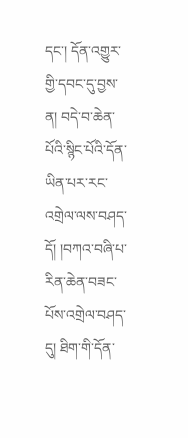དང་། དོན་འགྱུར་གྱི་དབང་དུ་བྱས་ན། བདེ་བ་ཆེན་པོའི་སྙིང་པོའི་དོན་ཡིན་པར་རང་འགྲེལ་ལས་བཤད་དོ། །བཀའ་བཞི་པ་རིན་ཆེན་བཟང་པོས་འགྲེལ་བཤད་དུ། ཐིག་གི་དོན་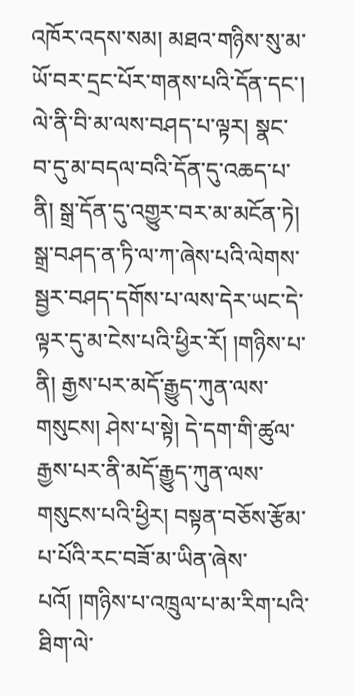འཁོར་འདས་སམ། མཐའ་གཉིས་སུ་མ་ཡོ་བར་དྲང་པོར་གནས་པའི་དོན་དང་། ལེ་ནི་བི་མ་ལས་བཤད་པ་ལྟར། སྣང་བ་དུ་མ་བདལ་བའི་དོན་དུ་འཆད་པ་ནི། སྒྲ་དོན་དུ་འགྱུར་བར་མ་མངོན་ཏེ། སྒྲ་བཤད་ན་ཏི་ལ་ཀ་ཞེས་པའི་ལེགས་སྦྱར་བཤད་དགོས་པ་ལས་དེར་ཡང་དེ་ལྟར་དུ་མ་ངེས་པའི་ཕྱིར་རོ། །གཉིས་པ་ནི། རྒྱས་པར་མདོ་རྒྱུད་ཀུན་ལས་གསུངས། ཤེས་པ་སྟེ། དེ་དག་གི་ཚུལ་རྒྱས་པར་ནི་མདོ་རྒྱུད་ཀུན་ལས་གསུངས་པའི་ཕྱིར། བསྟན་བཅོས་རྩོམ་པ་པོའི་རང་བཟོ་མ་ཡིན་ཞེས་པའོ། །གཉིས་པ་འཁྲུལ་པ་མ་རིག་པའི་ཐིག་ལེ་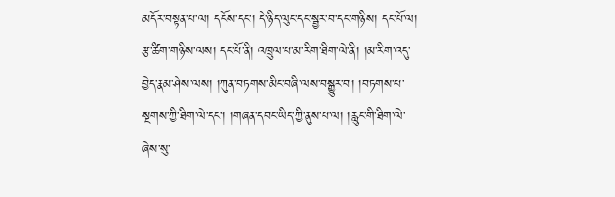མདོར་བསྟན་པ་ལ། དངོས་དང་། དེ་ཉིད་ལུང་དང་སྦྱར་བ་དང་གཉིས། དང་པོ་ལ། རྩ་ཚིག་གཉིས་ལས། དང་པོ་ནི། འཁྲུལ་པ་མ་རིག་ཐིག་ལེ་ནི། །མ་རིག་འདུ་བྱེད་རྣམ་ཤེས་ལས། །ཀུན་བཏགས་མིང་བཞི་ལས་བསྒྱུར་བ། །བཏགས་པ་སྔགས་ཀྱི་ཐིག་ལེ་དང་། །གཞན་དབང་ཡིད་ཀྱི་ནུས་པ་ལ། །རླུང་གི་ཐིག་ལེ་ཞེས་སུ་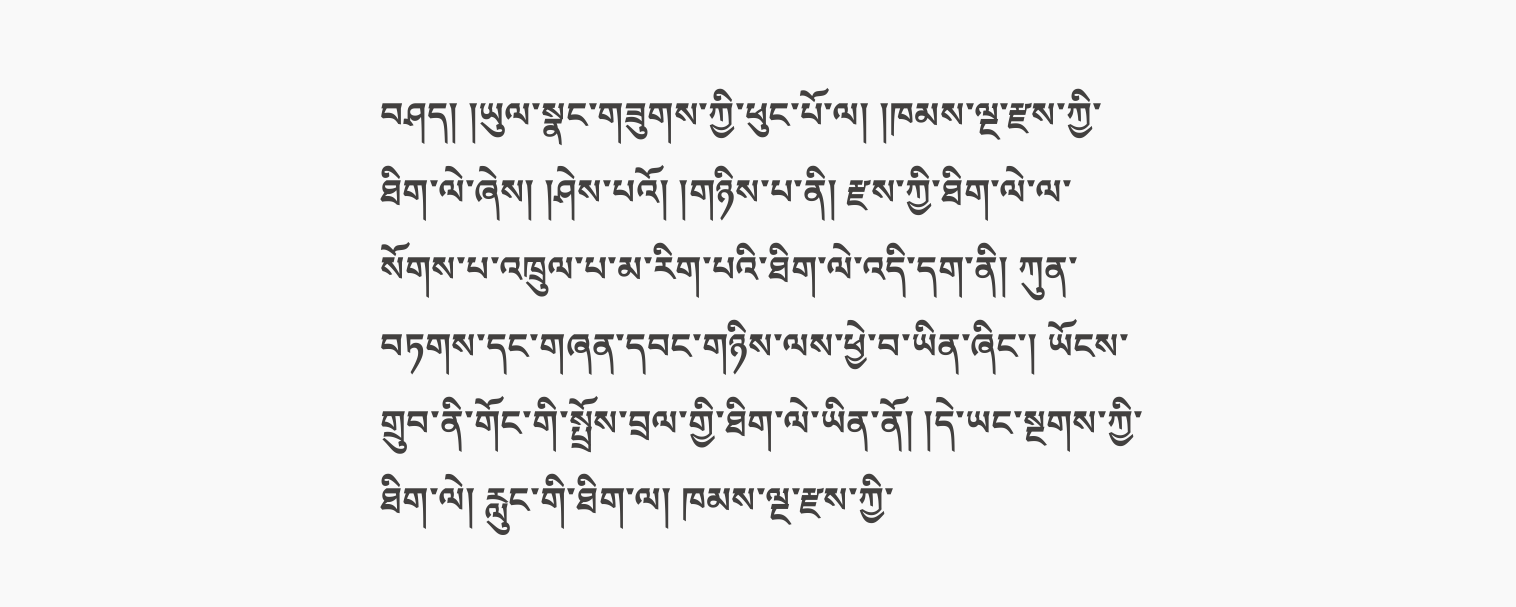བཤད། །ཡུལ་སྣང་གཟུགས་ཀྱི་ཕུང་པོ་ལ། །ཁམས་ལྔ་རྫས་ཀྱི་ཐིག་ལེ་ཞེས། །ཤེས་པའོ། །གཉིས་པ་ནི། རྫས་ཀྱི་ཐིག་ལེ་ལ་སོགས་པ་འཁྲུལ་པ་མ་རིག་པའི་ཐིག་ལེ་འདི་དག་ནི། ཀུན་བཏགས་དང་གཞན་དབང་གཉིས་ལས་ཕྱེ་བ་ཡིན་ཞིང་། ཡོངས་གྲུབ་ནི་གོང་གི་སྤྲོས་བྲལ་གྱི་ཐིག་ལེ་ཡིན་ནོ། །དེ་ཡང་སྔགས་ཀྱི་ཐིག་ལེ། རླུང་གི་ཐིག་ལ། ཁམས་ལྔ་རྫས་ཀྱི་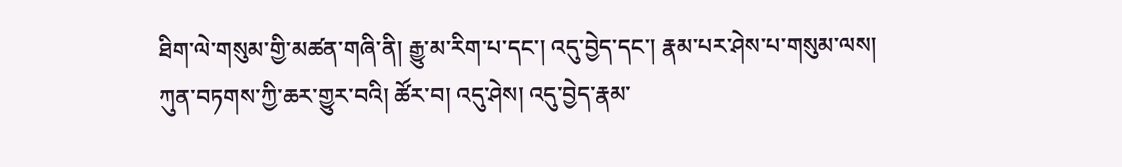ཐིག་ལེ་གསུམ་གྱི་མཚན་གཞི་ནི། རྒྱུ་མ་རིག་པ་དང་། འདུ་བྱེད་དང་། རྣམ་པར་ཤེས་པ་གསུམ་ལས། ཀུན་བཏགས་ཀྱི་ཆར་གྱུར་བའི། ཚོར་བ། འདུ་ཤེས། འདུ་བྱེད་རྣམ་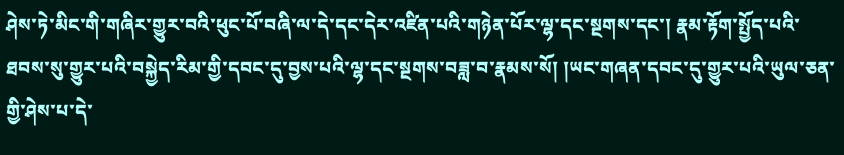ཤེས་ཏེ་མིང་གི་གཞིར་གྱུར་བའི་ཕུང་པོ་བཞི་ལ་དེ་དང་དེར་འཛིན་པའི་གཉེན་པོར་ལྷ་དང་སྔགས་དང་། རྣམ་རྟོག་སྤྱོད་པའི་ཐབས་སུ་གྱུར་པའི་བསྐྱེད་རིམ་གྱི་དབང་དུ་བྱས་པའི་ལྷ་དང་སྔགས་བཟླ་བ་རྣམས་སོ། །ཡང་གཞན་དབང་དུ་གྱུར་པའི་ཡུལ་ཅན་གྱི་ཤེས་པ་དེ་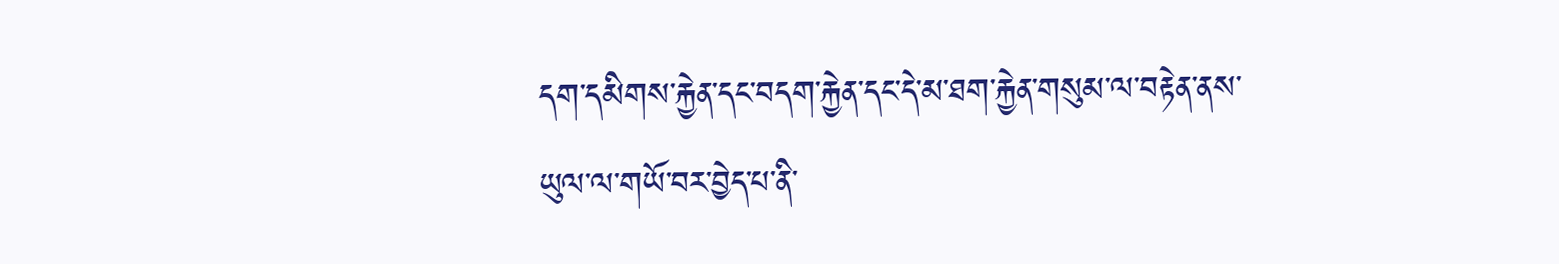དག་དམིགས་རྐྱེན་དང་བདག་རྐྱེན་དང་དེ་མ་ཐག་རྐྱེན་གསུམ་ལ་བརྟེན་ནས་ཡུལ་ལ་གཡོ་བར་བྱེད་པ་ནི་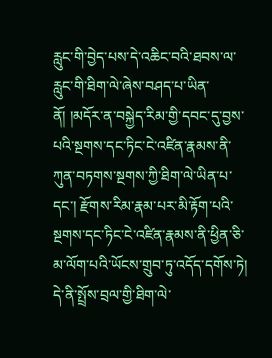རླུང་གི་བྱེད་པས་དེ་འཆིང་བའི་ཐབས་ལ་རླུང་གི་ཐིག་ལེ་ཞེས་བཤད་པ་ཡིན་ནོ། །མདོར་ན་བསྐྱེད་རིམ་གྱི་དབང་དུ་བྱས་པའི་སྔགས་དང་ཏིང་ངེ་འཛིན་རྣམས་ནི་ཀུན་བཏགས་སྔགས་ཀྱི་ཐིག་ལེ་ཡིན་པ་དང་། རྫོགས་རིམ་རྣམ་པར་མི་རྟོག་པའི་སྔགས་དང་ཏིང་ངེ་འཛིན་རྣམས་ནི་ཕྱིན་ཅི་མ་ལོག་པའི་ཡོངས་གྲུབ་ཏུ་འདོད་དགོས་ཏེ། དེ་ནི་སྤྲོས་བྲལ་གྱི་ཐིག་ལེ་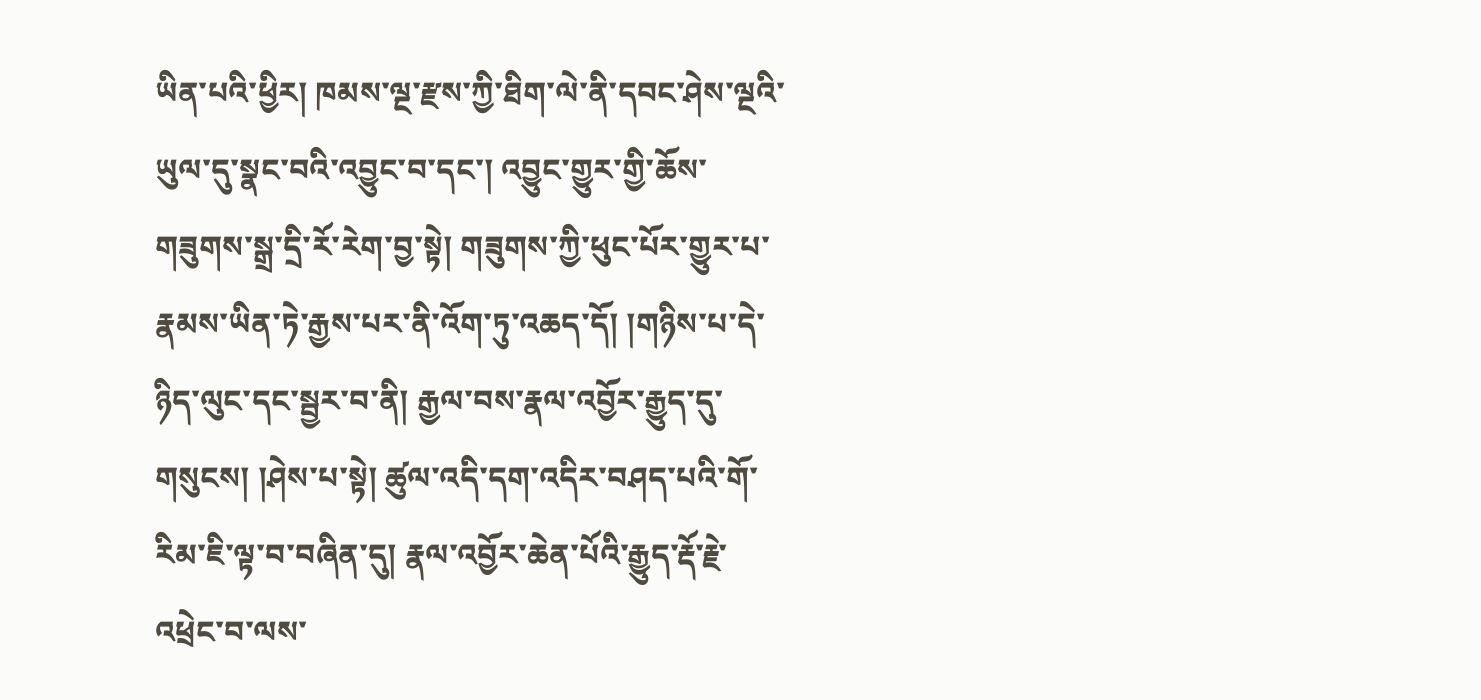ཡིན་པའི་ཕྱིར། ཁམས་ལྔ་རྫས་ཀྱི་ཐིག་ལེ་ནི་དབང་ཤེས་ལྔའི་ཡུལ་དུ་སྣང་བའི་འབྱུང་བ་དང་། འབྱུང་གྱུར་གྱི་ཆོས་གཟུགས་སྒྲ་དྲི་རོ་རེག་བྱ་སྟེ། གཟུགས་ཀྱི་ཕུང་པོར་གྱུར་པ་རྣམས་ཡིན་ཏེ་རྒྱས་པར་ནི་འོག་ཏུ་འཆད་དོ། །གཉིས་པ་དེ་ཉིད་ལུང་དང་སྦྱར་བ་ནི། རྒྱལ་བས་རྣལ་འབྱོར་རྒྱུད་དུ་གསུངས། །ཤེས་པ་སྟེ། ཚུལ་འདི་དག་འདིར་བཤད་པའི་གོ་རིམ་ཇི་ལྟ་བ་བཞིན་དུ། རྣལ་འབྱོར་ཆེན་པོའི་རྒྱུད་རྡོ་རྗེ་འཕྲེང་བ་ལས་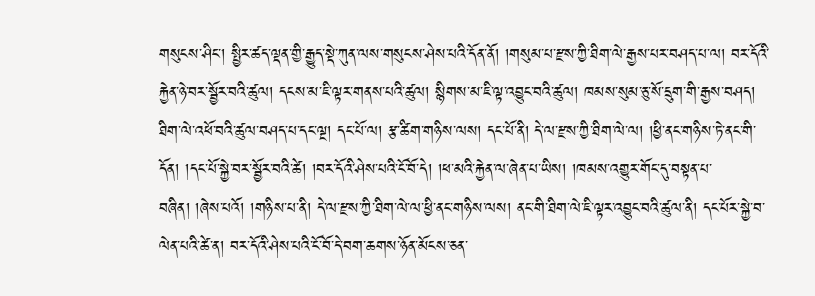གསུངས་ཤིང་། སྤྱིར་ཚད་ལྡན་གྱི་རྒྱུད་སྡེ་ཀུན་ལས་གསུངས་ཤེས་པའི་དོན་ནོ། །གསུམ་པ་རྫས་ཀྱི་ཐིག་ལེ་རྒྱས་པར་བཤད་པ་ལ། བར་དོའི་རྐྱེན་ཉེ་བར་སྦྱོར་བའི་ཚུལ། དངས་མ་ཇི་ལྟར་གནས་པའི་ཚུལ། སྙིགས་མ་ཇི་ལྟ་འབྱུང་བའི་ཚུལ། ཁམས་སུམ་ཅུ་སོ་དྲུག་གི་རྒྱས་བཤད། ཐིག་ལེ་འཕོ་བའི་ཚུལ་བཤད་པ་དང་ལྔ། དང་པོ་ལ། རྩ་ཚིག་གཉིས་ལས། དང་པོ་ནི། དེ་ལ་རྫས་ཀྱི་ཐིག་ལེ་ལ། །ཕྱི་ནང་གཉིས་ཏེ་ནང་གི་དོན། །དང་པོ་སྐྱེ་བར་སྦྱོར་བའི་ཚེ། །བར་དོའི་ཤེས་པའི་ངོ་བོ་དེ། །ཕ་མའི་རྐྱེན་ལ་ཞེན་པ་ཡིས། །ཁམས་འགྱུར་གོང་དུ་བསྟན་པ་བཞིན། །ཞེས་པའོ། །གཉིས་པ་ནི། དེ་ལ་རྫས་ཀྱི་ཐིག་ལེ་ལ་ཕྱི་ནང་གཉིས་ལས། ནང་གི་ཐིག་ལེ་ཇི་ལྟར་འབྱུང་བའི་ཚུལ་ནི། དང་པོར་སྐྱེ་བ་ལེན་པའི་ཚེ་ན། བར་དོའི་ཤེས་པའི་ངོ་བོ་དེ་བག་ཆགས་ཉོན་མོངས་ཅན་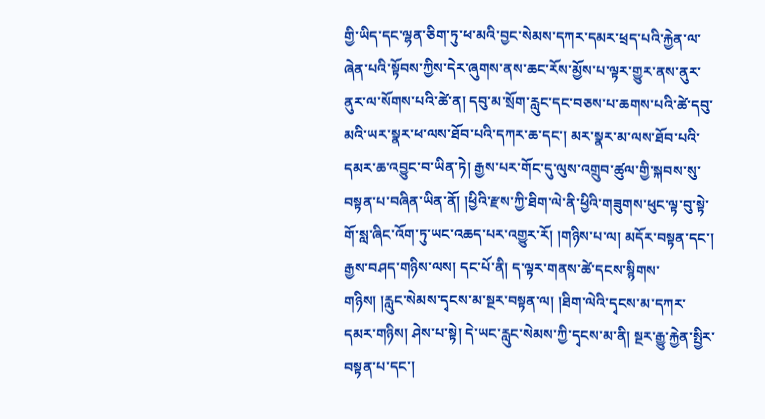གྱི་ཡིད་དང་ལྷན་ཅིག་ཏུ་ཕ་མའི་བྱང་སེམས་དཀར་དམར་ཕྲད་པའི་རྐྱེན་ལ་ཞེན་པའི་སྟོབས་ཀྱིས་དེར་ཞུགས་ནས་ཆང་རོས་མྱོས་པ་ལྟར་གྱུར་ནས་ནུར་ནུར་ལ་སོགས་པའི་ཚེ་ན། དབུ་མ་སྲོག་རླུང་དང་བཅས་པ་ཆགས་པའི་ཚེ་དབུ་མའི་ཡར་སྣར་ཕ་ལས་ཐོབ་པའི་དཀར་ཆ་དང་། མར་སྣར་མ་ལས་ཐོབ་པའི་དམར་ཆ་འབྱུང་བ་ཡིན་ཏེ། རྒྱས་པར་གོང་དུ་ལུས་འགྲུབ་ཚུལ་གྱི་སྐབས་སུ་བསྟན་པ་བཞིན་ཡིན་ནོ། །ཕྱིའི་རྫས་ཀྱི་ཐིག་ལེ་ནི་ཕྱིའི་གཟུགས་ཕུང་ལྟ་བུ་སྟེ་གོ་སླ་ཞིང་འོག་ཏུ་ཡང་འཆད་པར་འགྱུར་རོ། །གཉིས་པ་ལ། མདོར་བསྟན་དང་། རྒྱས་བཤད་གཉིས་ལས། དང་པོ་ནི། ད་ལྟར་གནས་ཚེ་དངས་སྙིགས་གཉིས། །རླུང་སེམས་དྭངས་མ་སྔར་བསྟན་ལ། །ཐིག་ལེའི་དྭངས་མ་དཀར་དམར་གཉིས། ཤེས་པ་སྟེ། དེ་ཡང་རླུང་སེམས་ཀྱི་དྭངས་མ་ནི། སྔར་རྒྱུ་རྐྱེན་སྤྱིར་བསྟན་པ་དང་།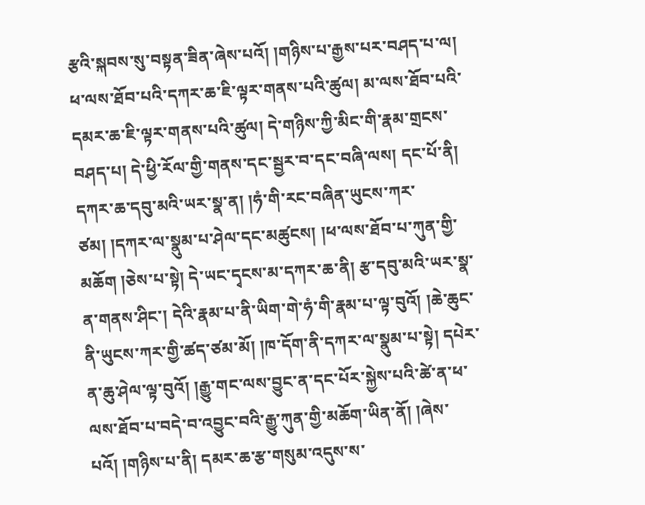རྩའི་སྐབས་སུ་བསྟན་ཟིན་ཞེས་པའོ། །གཉིས་པ་རྒྱས་པར་བཤད་པ་ལ། ཕ་ལས་ཐོབ་པའི་དཀར་ཆ་ཇི་ལྟར་གནས་པའི་ཚུལ། མ་ལས་ཐོབ་པའི་དམར་ཆ་ཇི་ལྟར་གནས་པའི་ཚུལ། དེ་གཉིས་ཀྱི་མིང་གི་རྣམ་གྲངས་བཤད་པ། དེ་ཕྱི་རོལ་གྱི་གནས་དང་སྦྱར་བ་དང་བཞི་ལས། དང་པོ་ནི། དཀར་ཆ་དབུ་མའི་ཡར་སྣ་ན། །ཧཾ་གི་རང་བཞིན་ཡུངས་ཀར་ཙམ། །དཀར་ལ་སྣུམ་པ་ཤེལ་དང་མཚུངས། །ཕ་ལས་ཐོབ་པ་ཀུན་གྱི་མཆོག །ཅེས་པ་སྟེ། དེ་ཡང་དྭངས་མ་དཀར་ཆ་ནི། རྩ་དབུ་མའི་ཡར་སྣ་ན་གནས་ཤིང་། དེའི་རྣམ་པ་ནི་ཡིག་གེ་ཧཾ་གི་རྣམ་པ་ལྟ་བུའོ། །ཆེ་ཆུང་ནི་ཡུངས་ཀར་གྱི་ཚད་ཙམ་མོ། །ཁ་དོག་ནི་དཀར་ལ་སྣུམ་པ་སྟེ། དཔེར་ན་ཆུ་ཤེལ་ལྟ་བུའོ། །རྒྱུ་གང་ལས་བྱུང་ན་དང་པོར་སྐྱེས་པའི་ཚེ་ན་ཕ་ལས་ཐོབ་པ་བདེ་བ་འབྱུང་བའི་རྒྱུ་ཀུན་གྱི་མཆོག་ཡིན་ནོ། །ཞེས་པའོ། །གཉིས་པ་ནི། དམར་ཆ་རྩ་གསུམ་འདུས་ས་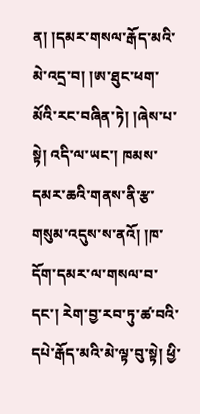ན། །དམར་གསལ་རྒོད་མའི་མེ་འདྲ་བ། །ཨ་ཐུང་ཕག་མོའི་རང་བཞིན་ཏེ། །ཞེས་པ་སྟེ། འདི་ལ་ཡང་། ཁམས་དམར་ཆའི་གནས་ནི་རྩ་གསུམ་འདུས་ས་ནའོ། །ཁ་དོག་དམར་ལ་གསལ་བ་དང་། རེག་བྱ་རབ་ཏུ་ཚ་བའི་དཔེ་རྒོད་མའི་མེ་ལྟ་བུ་སྟེ། ཕྱི་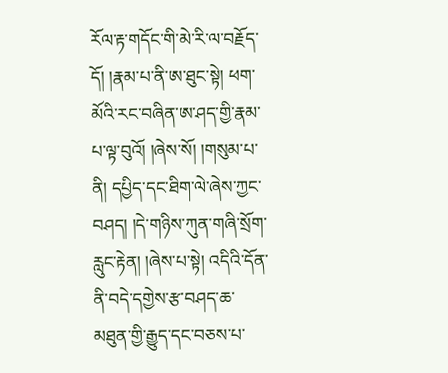རོལ་རྟ་གདོང་གི་མེ་རི་ལ་བརྗོད་དོ། །རྣམ་པ་ནི་ཨ་ཐུང་སྟེ། ཕག་མོའི་རང་བཞིན་ཨ་ཤད་གྱི་རྣམ་པ་ལྟ་བུའོ། །ཞེས་སོ། །གསུམ་པ་ནི། དཔྱིད་དང་ཐིག་ལེ་ཞེས་ཀྱང་བཤད། །དེ་གཉིས་ཀུན་གཞི་སྲོག་རླུང་རྟེན། །ཞེས་པ་སྟེ། འདིའི་དོན་ནི་བདེ་དགྱེས་རྩ་བཤད་ཆ་མཐུན་གྱི་རྒྱུད་དང་བཅས་པ་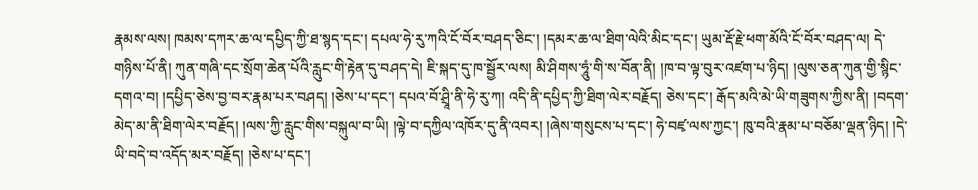རྣམས་ལས། ཁམས་དཀར་ཆ་ལ་དཔྱིད་ཀྱི་ཐ་སྙད་དང་། དཔལ་ཧེ་རུ་ཀའི་ངོ་བོར་བཤད་ཅིང་། །དམར་ཆ་ལ་ཐིག་ལེའི་མིང་དང་། ཡུམ་རྡོ་རྗེ་ཕག་མོའི་ངོ་བོར་བཤད་ལ། དེ་གཉིས་པོ་ནི། ཀུན་གཞི་དང་སྲོག་ཆེན་པོའི་རླུང་གི་རྟེན་དུ་བཤད་དེ། ཇི་སྐད་དུ་ཁ་སྦྱོར་ལས། མི་ཤིགས་ཧཱུཾ་གི་ས་བོན་ནི། །ཁ་བ་ལྟ་བུར་འཛག་པ་ཉིད། །ལུས་ཅན་ཀུན་གྱི་སྙིང་དགའ་བ། །དཔྱིད་ཅེས་བྱ་བར་རྣམ་པར་བཤད། །ཅེས་པ་དང་། དཔའ་བོ་ཤྲཱི་ནི་ཧེ་རུ་ཀ། འདི་ནི་དཔྱིད་ཀྱི་ཐིག་ལེར་བརྗོད། ཅེས་དང་། རྒོད་མའི་མེ་ཡི་གཟུགས་ཀྱིས་ནི། །བདག་མེད་མ་ནི་ཐིག་ལེར་བརྗོད། །ལས་ཀྱི་རླུང་གིས་བསྐུལ་བ་ཡི། །ལྟེ་བ་དཀྱིལ་འཁོར་དུ་ནི་འབར། །ཞེས་གསུངས་པ་དང་། ཧེ་བཛྭ་ལས་ཀྱང་། ཁུ་བའི་རྣམ་པ་བཅོམ་ལྡན་ཉིད། །དེ་ཡི་བདེ་བ་འདོད་མར་བརྗོད། །ཅེས་པ་དང་།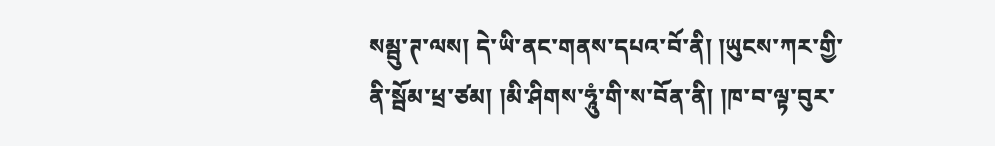སམྦུ་ཊ་ལས། དེ་ཡི་ནང་གནས་དཔའ་བོ་ནི། །ཡུངས་ཀར་གྱི་ནི་སྦོམ་ཕྲ་ཙམ། །མི་ཤིགས་ཧཱུཾ་གི་ས་བོན་ནི། །ཁ་བ་ལྟ་བུར་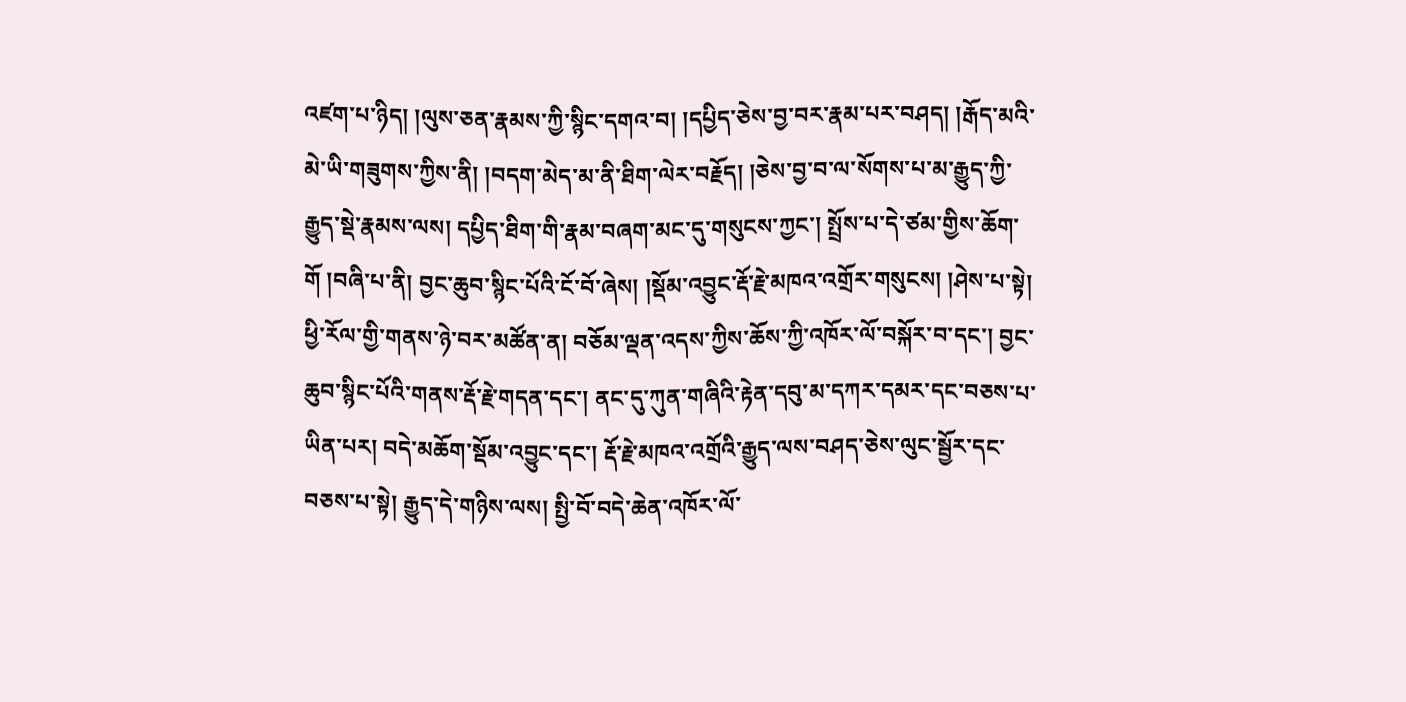འཛག་པ་ཉིད། །ལུས་ཅན་རྣམས་ཀྱི་སྙིང་དགའ་བ། །དཔྱིད་ཅེས་བྱ་བར་རྣམ་པར་བཤད། །རྒོད་མའི་མེ་ཡི་གཟུགས་ཀྱིས་ནི། །བདག་མེད་མ་ནི་ཐིག་ལེར་བརྗོད། །ཅེས་བྱ་བ་ལ་སོགས་པ་མ་རྒྱུད་ཀྱི་རྒྱུད་སྡེ་རྣམས་ལས། དཔྱིད་ཐིག་གི་རྣམ་བཞག་མང་དུ་གསུངས་ཀྱང་། སྤྲོས་པ་དེ་ཙམ་གྱིས་ཆོག་གོ །བཞི་པ་ནི། བྱང་ཆུབ་སྙིང་པོའི་ངོ་བོ་ཞེས། །སྡོམ་འབྱུང་རྡོ་རྗེ་མཁའ་འགྲོར་གསུངས། །ཤེས་པ་སྟེ། ཕྱི་རོལ་གྱི་གནས་ཉེ་བར་མཚོན་ན། བཅོམ་ལྡན་འདས་ཀྱིས་ཆོས་ཀྱི་འཁོར་ལོ་བསྐོར་བ་དང་། བྱང་ཆུབ་སྙིང་པོའི་གནས་རྡོ་རྗེ་གདན་དང་། ནང་དུ་ཀུན་གཞིའི་རྟེན་དབུ་མ་དཀར་དམར་དང་བཅས་པ་ཡིན་པར། བདེ་མཆོག་སྡོམ་འབྱུང་དང་། རྡོ་རྗེ་མཁའ་འགྲོའི་རྒྱུད་ལས་བཤད་ཅེས་ལུང་སྦྱོར་དང་བཅས་པ་སྟེ། རྒྱུད་དེ་གཉིས་ལས། སྤྱི་བོ་བདེ་ཆེན་འཁོར་ལོ་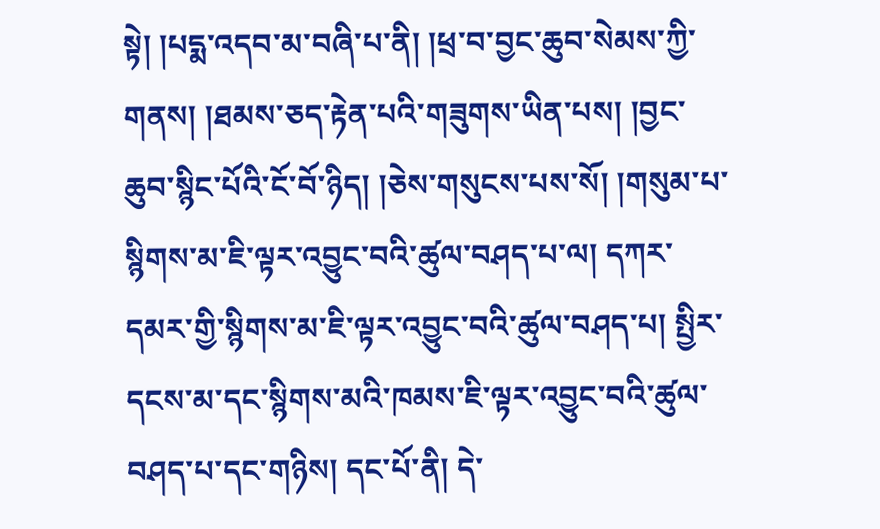སྟེ། །པདྨ་འདབ་མ་བཞི་པ་ནི། །ཕྲ་བ་བྱང་ཆུབ་སེམས་ཀྱི་གནས། །ཐམས་ཅད་རྟེན་པའི་གཟུགས་ཡིན་པས། །བྱང་ཆུབ་སྙིང་པོའི་ངོ་བོ་ཉིད། །ཅེས་གསུངས་པས་སོ། །གསུམ་པ་སྙིགས་མ་ཇི་ལྟར་འབྱུང་བའི་ཚུལ་བཤད་པ་ལ། དཀར་དམར་གྱི་སྙིགས་མ་ཇི་ལྟར་འབྱུང་བའི་ཚུལ་བཤད་པ། སྤྱིར་དངས་མ་དང་སྙིགས་མའི་ཁམས་ཇི་ལྟར་འབྱུང་བའི་ཚུལ་བཤད་པ་དང་གཉིས། དང་པོ་ནི། དེ་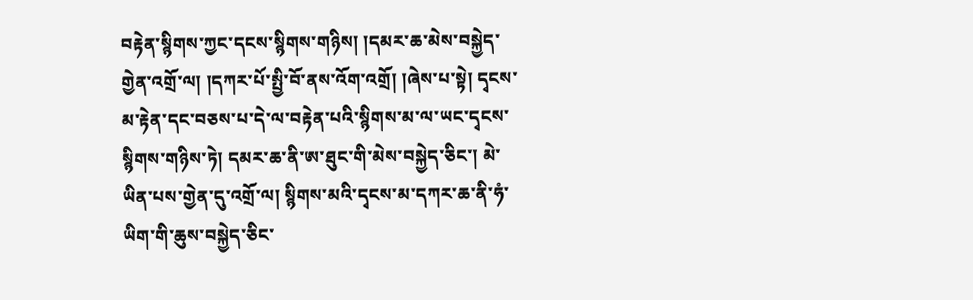བརྟེན་སྙིགས་ཀྱང་དངས་སྙིགས་གཉིས། །དམར་ཆ་མེས་བསྐྱེད་གྱེན་འགྲོ་ལ། །དཀར་པོ་སྤྱི་བོ་ནས་འོག་འགྲོ། །ཞེས་པ་སྟེ། དྭངས་མ་རྟེན་དང་བཅས་པ་དེ་ལ་བརྟེན་པའི་སྙིགས་མ་ལ་ཡང་དྭངས་སྙིགས་གཉིས་ཏེ། དམར་ཆ་ནི་ཨ་ཐུང་གི་མེས་བསྐྱེད་ཅིང་། མེ་ཡིན་པས་གྱེན་དུ་འགྲོ་ལ། སྙིགས་མའི་དྭངས་མ་དཀར་ཆ་ནི་ཧཾ་ཡིག་གི་ཆུས་བསྐྱེད་ཅིང་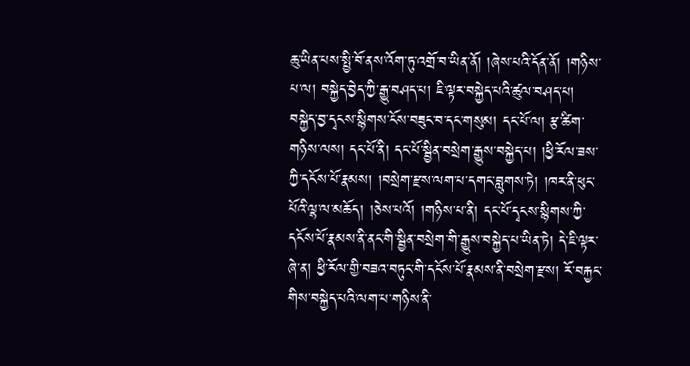ཆུ་ཡིན་པས་སྤྱི་བོ་ནས་འོག་ཏུ་འགྲོ་བ་ཡིན་ནོ། །ཞེས་པའི་དོན་ནོ། །གཉིས་པ་ལ། བསྐྱེད་བྱེད་ཀྱི་རྒྱུ་བཤད་པ། ཇི་ལྟར་བསྐྱེད་པའི་ཚུལ་བཤད་པ། བསྐྱེད་བྱ་དྭངས་སྙིགས་ངོས་བཟུང་བ་དང་གསུམ། དང་པོ་ལ། རྩ་ཚིག་གཉིས་ལས། དང་པོ་ནི། དང་པོ་སྦྱིན་བསྲེག་རྒྱུས་བསྐྱེད་པ། །ཕྱི་རོལ་ཟས་ཀྱི་དངོས་པོ་རྣམས། །བསྲེག་རྫས་ལག་པ་དགང་བླུགས་ཏེ། །ཁར་ནི་ཕུང་པོའི་ལྷ་ལ་མཆོད། །ཅེས་པའོ། །གཉིས་པ་ནི། དང་པོ་དྭངས་སྙིགས་ཀྱི་དངོས་པོ་རྣམས་ནི་ནང་གི་སྦྱིན་བསྲེག་གི་རྒྱུས་བསྐྱེད་པ་ཡིན་ཏེ། དེ་ཇི་ལྟར་ཞེ་ན། ཕྱི་རོལ་གྱི་བཟའ་བཏུང་གི་དངོས་པོ་རྣམས་ནི་བསྲེག་རྫས། རོ་བརྐྱང་གིས་བསྐྱེད་པའི་ལག་པ་གཉིས་ནི་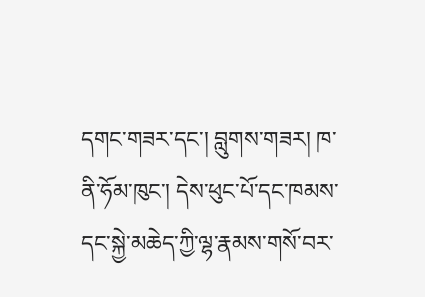དགང་གཟར་དང་། བླུགས་གཟར། ཁ་ནི་ཧོམ་ཁུང་། དེས་ཕུང་པོ་དང་ཁམས་དང་སྐྱེ་མཆེད་ཀྱི་ལྷ་རྣམས་གསོ་བར་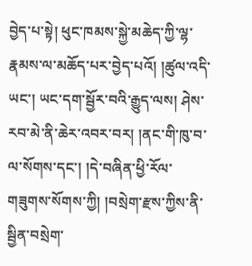བྱེད་པ་སྟེ། ཕུང་ཁམས་སྐྱེ་མཆེད་ཀྱི་ལྷ་རྣམས་ལ་མཆོད་པར་བྱེད་པའོ། །ཚུལ་འདི་ཡང་། ཡང་དག་སྦྱོར་བའི་རྒྱུད་ལས། ཤེས་རབ་མེ་ནི་ཆེར་འབར་བར། །ནང་གི་ཁུ་བ་ལ་སོགས་དང་། །དེ་བཞིན་ཕྱི་རོལ་གཟུགས་སོགས་ཀྱི། །བསྲེག་རྫས་ཀྱིས་ནི་སྦྱིན་བསྲེག་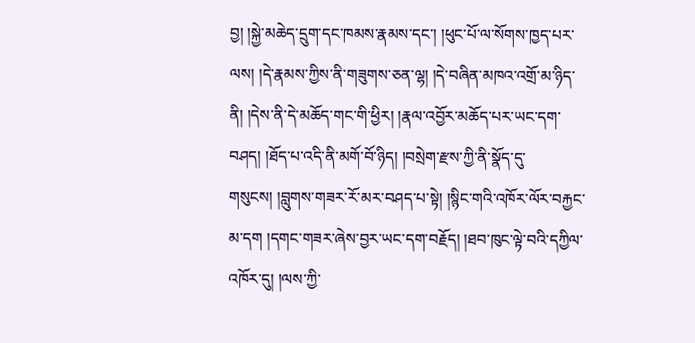བྱ། །སྐྱེ་མཆེད་དྲུག་དང་ཁམས་རྣམས་དང་། །ཕུང་པོ་ལ་སོགས་ཁྱད་པར་ལས། །དེ་རྣམས་ཀྱིས་ནི་གཟུགས་ཅན་ལྷ། །དེ་བཞིན་མཁའ་འགྲོ་མ་ཉིད་ནི། །དེས་ནི་དེ་མཆོད་གང་གི་ཕྱིར། །རྣལ་འབྱོར་མཆོད་པར་ཡང་དག་བཤད། །ཐོད་པ་འདི་ནི་མགོ་བོ་ཉིད། །བསྲེག་རྫས་ཀྱི་ནི་སྣོད་དུ་གསུངས། །བླུགས་གཟར་རོ་མར་བཤད་པ་སྟེ། །སྙིང་གའི་འཁོར་ལོར་བརྐྱང་མ་དག །དགང་གཟར་ཞེས་བྱར་ཡང་དག་བརྗོད། །ཐབ་ཁུང་ལྟེ་བའི་དཀྱིལ་འཁོར་དུ། །ལས་ཀྱི་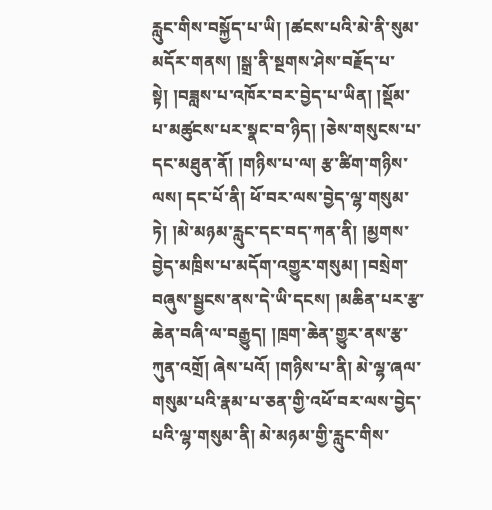རླུང་གིས་བསྐྱོད་པ་ཡི། །ཚངས་པའི་མེ་ནི་སུམ་མདོར་གནས། །སྒྲ་ནི་སྔགས་ཤེས་བརྗོད་པ་སྟེ། །བཟླས་པ་འཁོར་བར་བྱེད་པ་ཡིན། །སྡོམ་པ་མཚུངས་པར་སྣང་བ་ཉིད། །ཅེས་གསུངས་པ་དང་མཐུན་ནོ། །གཉིས་པ་ལ། རྩ་ཚིག་གཉིས་ལས། དང་པོ་ནི། ཕོ་བར་ལས་བྱེད་ལྷ་གསུམ་ཏེ། །མེ་མཉམ་རླུང་དང་བད་ཀན་ནི། །མྱགས་བྱེད་མཁྲིས་པ་མདོག་འགྱུར་གསུམ། །བསྲེག་བཞུས་སྦྱངས་ནས་དེ་ཡི་དངས། །མཆིན་པར་རྩ་ཆེན་བཞི་ལ་བརྒྱུད། །ཁྲག་ཆེན་གྱུར་ནས་རྩ་ཀུན་འགྲོ། ཞེས་པའོ། །གཉིས་པ་ནི། མེ་ལྷ་ཞལ་གསུམ་པའི་རྣམ་པ་ཅན་གྱི་འཕོ་བར་ལས་བྱེད་པའི་ལྷ་གསུམ་ནི། མེ་མཉམ་གྱི་རླུང་གིས་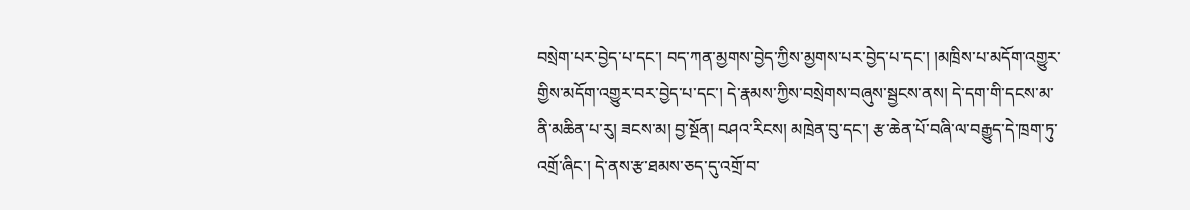བསྲེག་པར་བྱེད་པ་དང་། བད་ཀན་མྱགས་བྱེད་ཀྱིས་མྱགས་པར་བྱེད་པ་དང་། །མཁྲིས་པ་མདོག་འགྱུར་གྱིས་མདོག་འགྱུར་བར་བྱེད་པ་དང་། དེ་རྣམས་ཀྱིས་བསྲེགས་བཞུས་སྦྱངས་ནས། དེ་དག་གི་དངས་མ་ནི་མཆིན་པ་རུ། ཟངས་མ། བྱ་སྔོན། བཤའ་རིངས། མཁྲེན་བུ་དང་། རྩ་ཆེན་པོ་བཞི་ལ་བརྒྱུད་དེ་ཁྲག་ཏུ་འགྲོ་ཞིང་། དེ་ནས་རྩ་ཐམས་ཅད་དུ་འགྲོ་བ་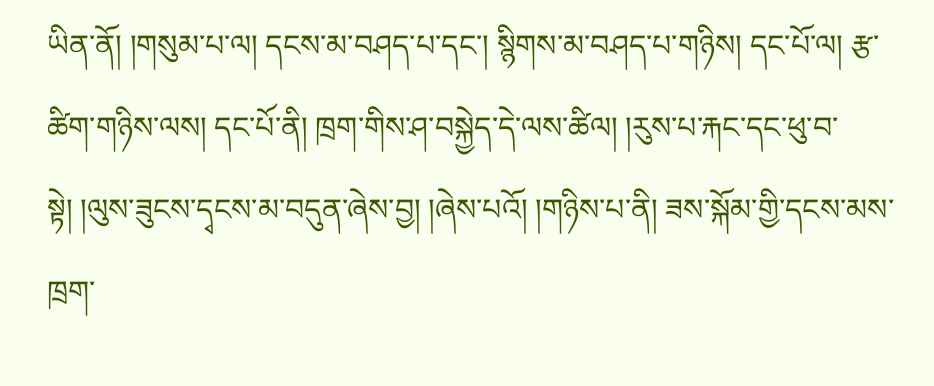ཡིན་ནོ། །གསུམ་པ་ལ། དངས་མ་བཤད་པ་དང་། སྙིགས་མ་བཤད་པ་གཉིས། དང་པོ་ལ། རྩ་ཚིག་གཉིས་ལས། དང་པོ་ནི། ཁྲག་གིས་ཤ་བསྐྱེད་དེ་ལས་ཚིལ། །རུས་པ་རྐང་དང་ཕུ་བ་སྟེ། །ལུས་ཟུངས་དྭངས་མ་བདུན་ཞེས་བྱ། །ཞེས་པའོ། །གཉིས་པ་ནི། ཟས་སྐོམ་གྱི་དངས་མས་ཁྲག་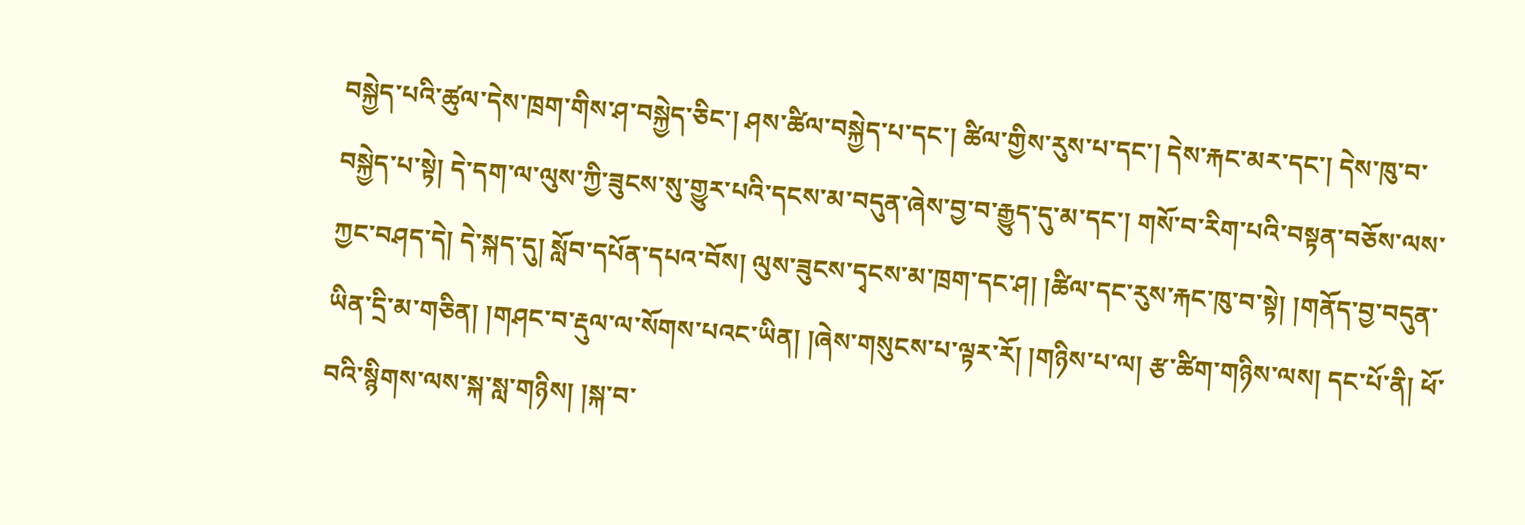བསྐྱེད་པའི་ཚུལ་དེས་ཁྲག་གིས་ཤ་བསྐྱེད་ཅིང་། ཤས་ཚིལ་བསྐྱེད་པ་དང་། ཚིལ་གྱིས་རུས་པ་དང་། དེས་རྐང་མར་དང་། དེས་ཁུ་བ་བསྐྱེད་པ་སྟེ། དེ་དག་ལ་ལུས་ཀྱི་ཟུངས་སུ་གྱུར་པའི་དངས་མ་བདུན་ཞེས་བྱ་བ་རྒྱུད་དུ་མ་དང་། གསོ་བ་རིག་པའི་བསྟན་བཅོས་ལས་ཀྱང་བཤད་དེ། དེ་སྐད་དུ། སློབ་དཔོན་དཔའ་བོས། ལུས་ཟུངས་དྭངས་མ་ཁྲག་དང་ཤ། །ཚིལ་དང་རུས་རྐང་ཁུ་བ་སྟེ། །གནོད་བྱ་བདུན་ཡིན་དྲི་མ་གཅིན། །གཤང་བ་རྡུལ་ལ་སོགས་པའང་ཡིན། །ཞེས་གསུངས་པ་ལྟར་རོ། །གཉིས་པ་ལ། རྩ་ཚིག་གཉིས་ལས། དང་པོ་ནི། ཕོ་བའི་སྙིགས་ལས་སྐ་སླ་གཉིས། །སྐ་བ་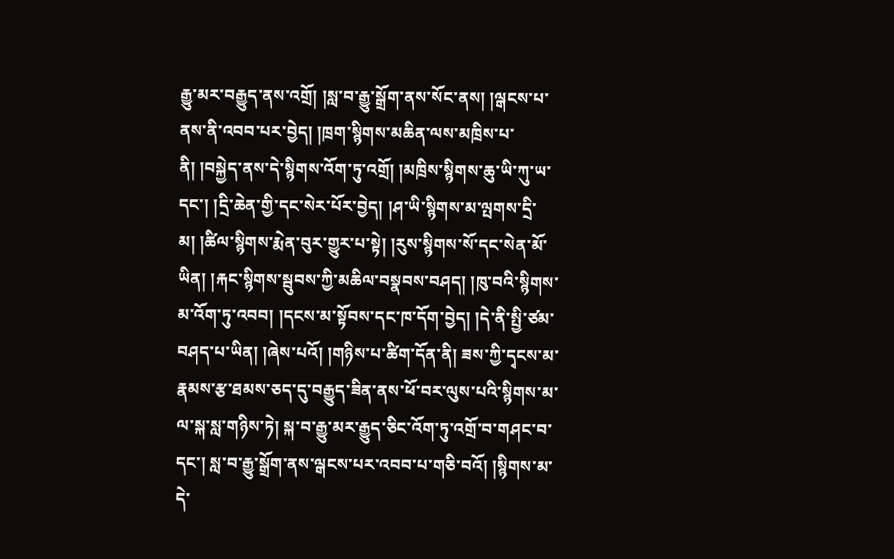རྒྱུ་མར་བརྒྱུད་ནས་འགྲོ། །སླ་བ་རྒྱུ་སྒྲོག་ནས་སོང་ནས། །ལྒངས་པ་ནས་ནི་འབབ་པར་བྱེད། །ཁྲག་སྙིགས་མཆིན་ལས་མཁྲིས་པ་ནི། །བསྐྱེད་ནས་དེ་སྙིགས་འོག་ཏུ་འགྲོ། །མཁྲིས་སྙིགས་ཆུ་ཡི་ཀུ་ཡ་དང་། །དྲི་ཆེན་གྱི་དང་སེར་པོར་བྱེད། །ཤ་ཡི་སྙིགས་མ་ལྤགས་དྲི་མ། །ཚིལ་སྙིགས་རྨེན་བུར་གྱུར་པ་སྟེ། །རུས་སྙིགས་སོ་དང་སེན་མོ་ཡིན། །རྐང་སྙིགས་སྦུབས་ཀྱི་མཆིལ་བསྣབས་བཤད། །ཁུ་བའི་སྙིགས་མ་འོག་ཏུ་འབབ། །དངས་མ་སྟོབས་དང་ཁ་དོག་བྱེད། །དེ་ནི་སྤྱི་ཙམ་བཤད་པ་ཡིན། །ཞེས་པའོ། །གཉིས་པ་ཚིག་དོན་ནི། ཟས་ཀྱི་དྭངས་མ་རྣམས་རྩ་ཐམས་ཅད་དུ་བརྒྱུད་ཟིན་ནས་ཕོ་བར་ལུས་པའི་སྙིགས་མ་ལ་སྐ་སླ་གཉིས་ཏེ། སྐ་བ་རྒྱུ་མར་རྒྱུད་ཅིང་འོག་ཏུ་འགྲོ་བ་གཤང་བ་དང་། སླ་བ་རྒྱུ་སྒྲོག་ནས་ལྒངས་པར་འབབ་པ་གཅི་བའོ། །སྙིགས་མ་དེ་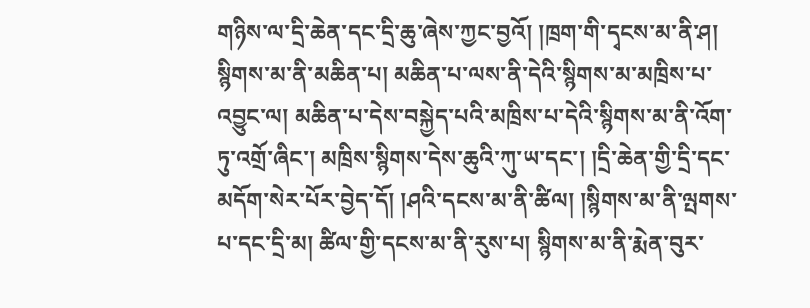གཉིས་ལ་དྲི་ཆེན་དང་དྲི་ཆུ་ཞེས་ཀྱང་བྱའོ། །ཁྲག་གི་དྭངས་མ་ནི་ཤ། སྙིགས་མ་ནི་མཆིན་པ། མཆིན་པ་ལས་ནི་དེའི་སྙིགས་མ་མཁྲིས་པ་འབྱུང་ལ། མཆིན་པ་དེས་བསྐྱེད་པའི་མཁྲིས་པ་དེའི་སྙིགས་མ་ནི་འོག་ཏུ་འགྲོ་ཞིང་། མཁྲིས་སྙིགས་དེས་ཆུའི་ཀུ་ཡ་དང་། །དྲི་ཆེན་གྱི་དྲི་དང་མདོག་སེར་པོར་བྱེད་དོ། །ཤའི་དངས་མ་ནི་ཚིལ། །སྙིགས་མ་ནི་ལྤགས་པ་དང་དྲི་མ། ཚིལ་གྱི་དངས་མ་ནི་རུས་པ། སྙིགས་མ་ནི་རྨེན་བུར་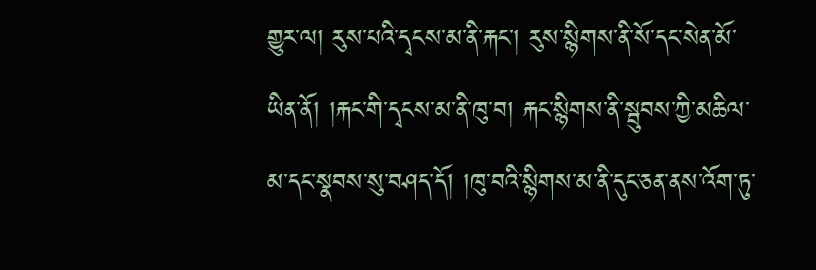གྱུར་ལ། རུས་པའི་དྭངས་མ་ནི་རྐང་། རུས་སྙིགས་ནི་སོ་དང་སེན་མོ་ཡིན་ནོ། །རྐང་གི་དྭངས་མ་ནི་ཁུ་བ། རྐང་སྙིགས་ནི་སྦུབས་ཀྱི་མཆིལ་མ་དང་སྣབས་སུ་བཤད་དོ། །ཁུ་བའི་སྙིགས་མ་ནི་དུང་ཅན་ནས་འོག་ཏུ་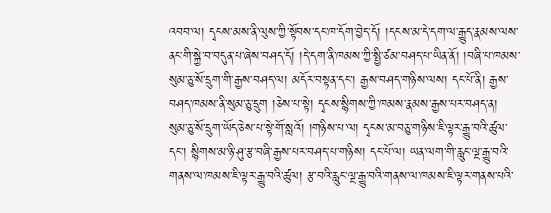འབབ་ལ། དྭངས་མས་ནི་ལུས་ཀྱི་སྟོབས་དང་ཁ་དོག་བྱེད་དོ། །དངས་མ་དེ་དག་ལ་རྒྱུད་རྣམས་ལས་ནང་གི་སྐྱེ་བ་བདུན་པ་ཞེས་བཤད་དོ། །དེ་དག་ནི་ཁམས་ཀྱི་སྤྱི་ཙམ་བཤད་པ་ཡིན་ནོ། །བཞི་པ་ཁམས་སུམ་ཅུ་སོ་དྲུག་གི་རྒྱས་བཤད་ལ། མདོར་བསྟན་དང་། རྒྱས་བཤད་གཉིས་ལས། དང་པོ་ནི། རྒྱས་བཤད་ཁམས་ནི་སུམ་ཅུ་དྲུག །ཅེས་པ་སྟེ། དྭངས་སྙིགས་ཀྱི་ཁམས་རྣམས་རྒྱས་པར་བཤད་ན། སུམ་ཅུ་སོ་དྲུག་ཡོད་ཅེས་པ་སྟེ་གོ་སླའོ། །གཉིས་པ་ལ། དྭངས་མ་བཅུ་གཉིས་ཇི་ལྟར་རྒྱུ་བའི་ཚུལ་དང་། སྙིགས་མ་ཉི་ཤུ་རྩ་བཞི་རྒྱས་པར་བཤད་པ་གཉིས། དང་པོ་ལ། ཡན་ལག་གི་རླུང་ལྔ་རྒྱུ་བའི་གནས་ལ་ཁམས་ཇི་ལྟར་རྒྱུ་བའི་ཚུལ། རྩ་བའི་རླུང་ལྔ་རྒྱུ་བའི་གནས་ལ་ཁམས་ཇི་ལྟར་གནས་པའི་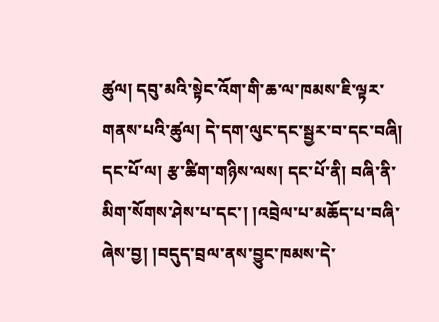ཚུལ། དབུ་མའི་སྟེང་འོག་གི་ཆ་ལ་ཁམས་ཇི་ལྟར་གནས་པའི་ཚུལ། དེ་དག་ལུང་དང་སྦྱར་བ་དང་བཞི། དང་པོ་ལ། རྩ་ཚིག་གཉིས་ལས། དང་པོ་ནི། བཞི་ནི་མིག་སོགས་ཤེས་པ་དང་། །འབྲེལ་པ་མཆོད་པ་བཞི་ཞེས་བྱ། །བདུད་བྲལ་ནས་བྱུང་ཁམས་དེ་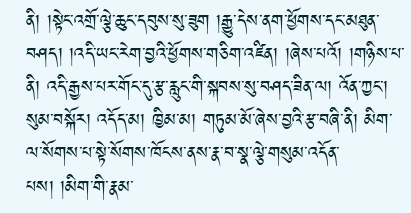ནི། །སྟེང་འགྲོ་ལྕེ་ཆུང་དབུས་སུ་ཟུག །རྒྱུ་དེས་ནག་ཕྱོགས་དང་མཐུན་བཤད། །འདི་ཡང་རེག་བྱའི་ཕྱོགས་གཅིག་འཛིན། །ཞེས་པའོ། །གཉིས་པ་ནི། འདི་རྒྱས་པར་གོང་དུ་རྩ་རླུང་གི་སྐབས་སུ་བཤད་ཟིན་ལ། འོན་ཀྱང་། སུམ་བསྐོར། འདོད་མ། ཁྱིམ་མ། གཏུམ་མོ་ཞེས་བྱའི་རྩ་བཞི་ནི། མིག་ལ་སོགས་པ་སྟེ་སོགས་ཁོངས་ནས་རྣ་བ་སྣ་ལྕེ་གསུམ་འདོན་པས། །མིག་གི་རྣམ་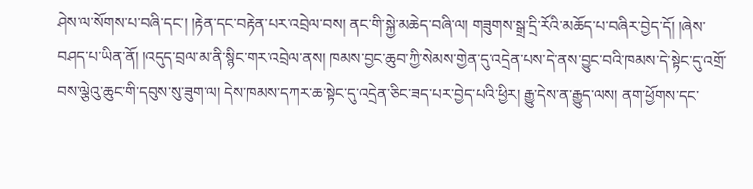ཤེས་ལ་སོགས་པ་བཞི་དང་། །རྟེན་དང་བརྟེན་པར་འབྲེལ་བས། ནང་གི་སྐྱེ་མཆེད་བཞི་ལ། གཟུགས་སྒྲ་དྲི་རོའི་མཆོད་པ་བཞིར་བྱེད་དོ། །ཞེས་བཤད་པ་ཡིན་ནོ། །འདུད་བྲལ་མ་ནི་སྙིང་གར་འབྲེལ་ནས། ཁམས་བྱང་ཆུབ་ཀྱི་སེམས་གྱེན་དུ་འདྲེན་པས་དེ་ནས་བྱུང་བའི་ཁམས་དེ་སྟེང་དུ་འགྲོ་བས་ལྕེའུ་ཆུང་གི་དབུས་སུ་ཟུག་ལ། དེས་ཁམས་དཀར་ཆ་སྟེང་དུ་འདྲེན་ཅིང་ཟད་པར་བྱེད་པའི་ཕྱིར། རྒྱུ་དེས་ན་རྒྱུད་ལས། ནག་ཕྱོགས་དང་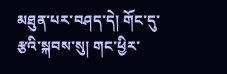མཐུན་པར་བཤད་དེ། གོང་དུ་རྩའི་སྐབས་སུ། གང་ཕྱིར་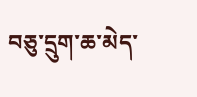བཅུ་དྲུག་ཆ་མེད་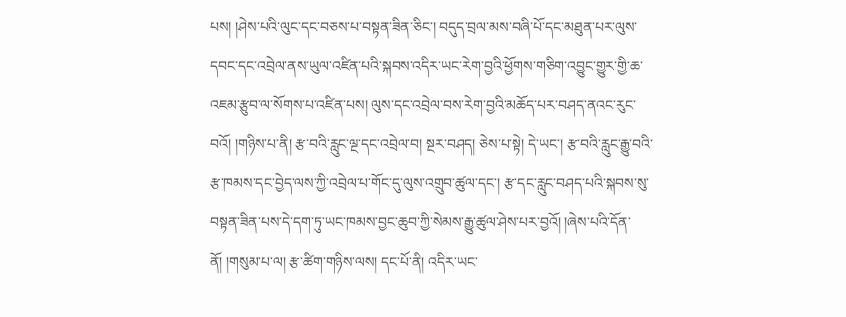པས། །ཤེས་པའི་ལུང་དང་བཅས་པ་བསྟན་ཟིན་ཅིང་། བདུད་བྲལ་མས་བཞི་པོ་དང་མཐུན་པར་ལུས་དབང་དང་འབྲེལ་ནས་ཡུལ་འཛིན་པའི་སྐབས་འདིར་ཡང་རེག་བྱའི་ཕྱོགས་གཅིག་འབྱུང་གྱུར་གྱི་ཆ་འཇམ་རྩུབ་ལ་སོགས་པ་འཛིན་པས། ལུས་དང་འབྲེལ་བས་རེག་བྱའི་མཆོད་པར་བཤད་ནའང་རུང་བའོ། །གཉིས་པ་ནི། རྩ་བའི་རླུང་ལྔ་དང་འབྲེལ་བ། སྔར་བཤད། ཅེས་པ་སྟེ། དེ་ཡང་། རྩ་བའི་རླུང་རྒྱུ་བའི་རྩ་ཁམས་དང་བྱེད་ལས་ཀྱི་འབྲེལ་པ་གོང་དུ་ལུས་འགྲུབ་ཚུལ་དང་། རྩ་དང་རླུང་བཤད་པའི་སྐབས་སུ་བསྟན་ཟིན་པས་དེ་དག་ཏུ་ཡང་ཁམས་བྱང་ཆུབ་ཀྱི་སེམས་རྒྱུ་ཚུལ་ཤེས་པར་བྱའོ། །ཞེས་པའི་དོན་ནོ། །གསུམ་པ་ལ། རྩ་ཚིག་གཉིས་ལས། དང་པོ་ནི། འདིར་ཡང་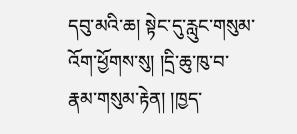དབུ་མའི་ཆ། སྟེང་དུ་རླུང་གསུམ་འོག་ཕྱོགས་སུ། །དྲི་ཆུ་ཁུ་བ་རྣམ་གསུམ་རྟེན། །ཁྱད་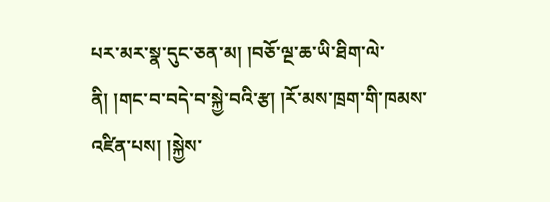པར་མར་སྣ་དུང་ཅན་མ། །བཅོ་ལྔ་ཆ་ཡི་ཐིག་ལེ་ནི། །གང་བ་བདེ་བ་སྐྱེ་བའི་རྩ། །རོ་མས་ཁྲག་གི་ཁམས་འཛིན་པས། །སྐྱེས་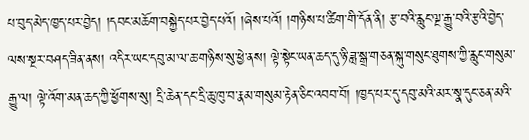པ་བུད་མེད་ཁྱད་པར་བྱེད། །དབང་མཆོག་བསྐྱེད་པར་བྱེད་པའོ། །ཞེས་པའོ། །གཉིས་པ་ཚིག་གི་དོན་ནི། རྩ་བའི་རླུང་ལྔ་རྒྱུ་བའི་རྩའི་བྱེད་ལས་སྔར་བཤད་ཟིན་ནས། འདིར་ཡང་དབུ་མ་ལ་ཆ་གཉིས་སུ་ཕྱེ་ནས། ལྟེ་སྟེང་ཡན་ཆད་དུ་ཉི་ཟླ་སྒྲ་གཅན་སྐུ་གསུང་ཐུགས་ཀྱི་རླུང་གསུམ་རྒྱུ་ལ། ལྟེ་འོག་མན་ཆད་ཀྱི་ཕྱོགས་སུ། དྲི་ཆེན་དང་དྲི་ཆུ་ཁུ་བ་རྣམ་གསུམ་རྟེན་ཅིང་འབབ་བོ། །ཁྱད་པར་དུ་དབུ་མའི་མར་སྣ་དུང་ཅན་མའི་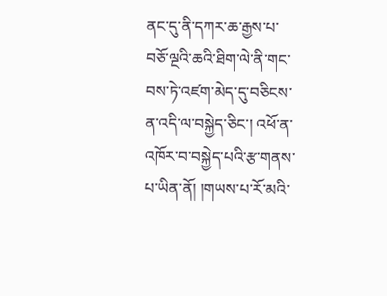ནང་དུ་ནི་དཀར་ཆ་རྒྱས་པ་བཅོ་ལྔའི་ཆའི་ཐིག་ལེ་ནི་གང་བས་ཏེ་འཛག་མེད་དུ་བཅིངས་ན་འདི་ལ་བསྐྱེད་ཅིང་། འཕོ་ན་འཁོར་བ་བསྐྱེད་པའི་རྩ་གནས་པ་ཡིན་ནོ། །གཡས་པ་རོ་མའི་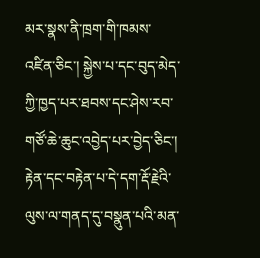མར་སྣས་ནི་ཁྲག་གི་ཁམས་འཛིན་ཅིང་། སྐྱེས་པ་དང་བུད་མེད་ཀྱི་ཁྱད་པར་ཐབས་དང་ཤེས་རབ་གཙོ་ཆེ་ཆུང་འབྱེད་པར་བྱེད་ཅིང་། རྟེན་དང་བརྟེན་པ་དེ་དག་རྡོ་རྗེའི་ལུས་ལ་གནད་དུ་བསྣུན་པའི་མན་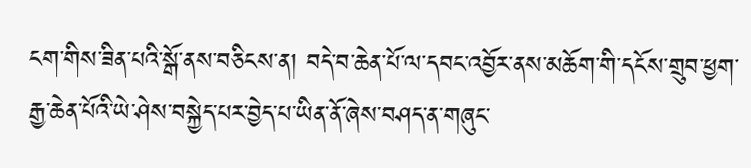ངག་གིས་ཟིན་པའི་སྒོ་ནས་བཅིངས་ན། བདེ་བ་ཆེན་པོ་ལ་དབང་འབྱོར་ནས་མཆོག་གི་དངོས་གྲུབ་ཕྱག་རྒྱ་ཆེན་པོའི་ཡེ་ཤེས་བསྐྱེད་པར་བྱེད་པ་ཡིན་ནོ་ཞེས་བཤད་ན་གཞུང་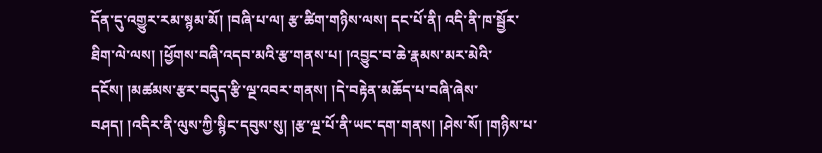དོན་དུ་འགྱུར་རམ་སྙམ་མོ། །བཞི་པ་ལ། རྩ་ཚིག་གཉིས་ལས། དང་པོ་ནི། འདི་ནི་ཁ་སྦྱོར་ཐིག་ལེ་ལས། །ཕྱོགས་བཞི་འདབ་མའི་རྩ་གནས་པ། །འབྱུང་བ་ཆེ་རྣམས་མར་མེའི་དངོས། །མཚམས་རྩར་བདུད་རྩི་ལྔ་འབར་གནས། །དེ་བརྟེན་མཆོད་པ་བཞི་ཞེས་བཤད། །འདིར་ནི་ལུས་ཀྱི་སྙིང་དབུས་སུ། །རྩ་ལྔ་པོ་ནི་ཡང་དག་གནས། །ཤེས་སོ། །གཉིས་པ་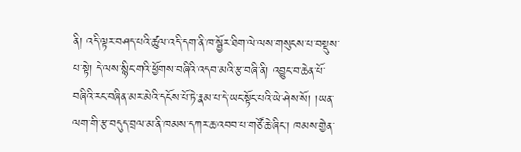ནི། འདི་ལྟར་བཤད་པའི་ཚུལ་འདི་དག་ནི་ཁ་སྦྱོར་ཐིག་ལེ་ལས་གསུངས་པ་བསྡུས་པ་སྟེ། དེ་ལས་སྙིང་གའི་ཕྱོགས་བཞིའི་འདབ་མའི་རྩ་བཞི་ནི། འབྱུང་བ་ཆེན་པོ་བཞིའི་རང་བཞིན་མར་མེའི་དངོས་པོ་ཏེ་རྣམ་པ་དེ་ཡང་སྟོང་པའི་ཡེ་ཤེས་སོ། །ཡན་ལག་གི་རྩ་བདུད་བྲལ་མ་ནི་ཁམས་དཀར་ཆ་འབབ་པ་གཙོ་ཆེ་ཞིང་། ཁམས་གྱེན་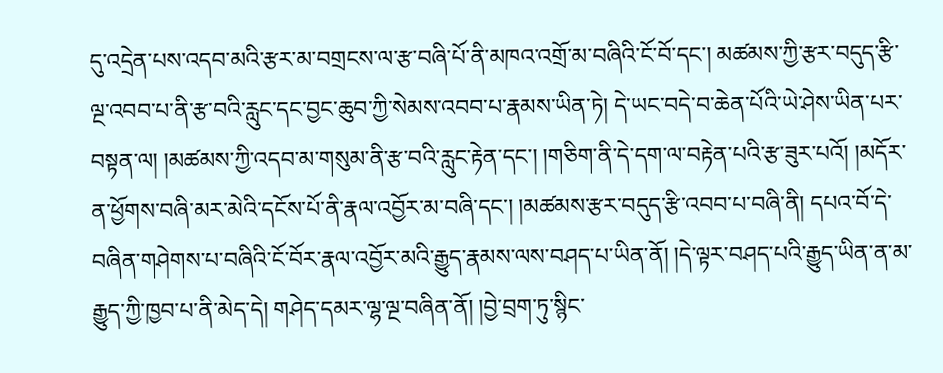དུ་འདྲེན་པས་འདབ་མའི་རྩར་མ་བགྲངས་ལ་རྩ་བཞི་པོ་ནི་མཁའ་འགྲོ་མ་བཞིའི་ངོ་བོ་དང་། མཚམས་ཀྱི་རྩར་བདུད་རྩི་ལྔ་འབབ་པ་ནི་རྩ་བའི་རླུང་དང་བྱང་ཆུབ་ཀྱི་སེམས་འབབ་པ་རྣམས་ཡིན་ཏེ། དེ་ཡང་བདེ་བ་ཆེན་པོའི་ཡེ་ཤེས་ཡིན་པར་བསྟན་ལ། །མཚམས་ཀྱི་འདབ་མ་གསུམ་ནི་རྩ་བའི་རླུང་རྟེན་དང་། །གཅིག་ནི་དེ་དག་ལ་བརྟེན་པའི་རྩ་ཟུར་པའོ། །མདོར་ན་ཕྱོགས་བཞི་མར་མེའི་དངོས་པོ་ནི་རྣལ་འབྱོར་མ་བཞི་དང་། །མཚམས་རྩར་བདུད་རྩི་འབབ་པ་བཞི་ནི། དཔའ་བོ་དེ་བཞིན་གཤེགས་པ་བཞིའི་ངོ་བོར་རྣལ་འབྱོར་མའི་རྒྱུད་རྣམས་ལས་བཤད་པ་ཡིན་ནོ། །དེ་ལྟར་བཤད་པའི་རྒྱུད་ཡིན་ན་མ་རྒྱུད་ཀྱི་ཁྱབ་པ་ནི་མེད་དེ། གཤེད་དམར་ལྷ་ལྔ་བཞིན་ནོ། །བྱེ་བྲག་ཏུ་སྙིང་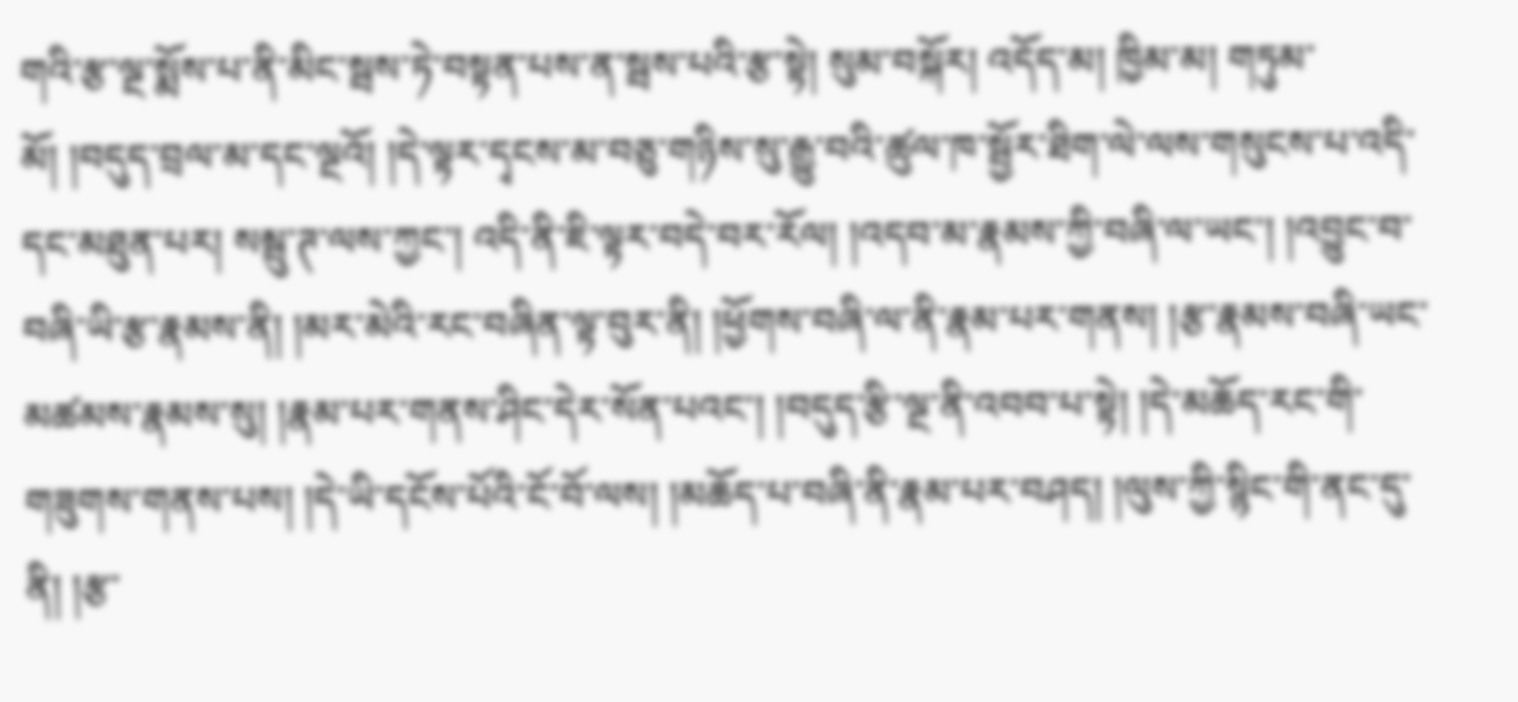གའི་རྩ་ལྔ་སྨོས་པ་ནི་མིང་སྦས་ཏེ་བསྟན་པས་ན་སྦས་པའི་རྩ་སྟེ། སུམ་བསྐོར། འདོད་མ། ཁྱིམ་མ། གཏུམ་མོ། །བདུད་བྲལ་མ་དང་ལྔའོ། །དེ་ལྟར་དྭངས་མ་བཅུ་གཉིས་སུ་རྒྱུ་བའི་ཚུལ་ཁ་སྦྱོར་ཐིག་ལེ་ལས་གསུངས་པ་འདི་དང་མཐུན་པར། སམྦུ་ཊ་ལས་ཀྱང་། འདི་ནི་ཇི་ལྟར་བདེ་བར་རོལ། །འདབ་མ་རྣམས་ཀྱི་བཞི་ལ་ཡང་། །འབྱུང་བ་བཞི་ཡི་རྩ་རྣམས་ནི། །མར་མེའི་རང་བཞིན་ལྟ་བུར་ནི། །ཕྱོགས་བཞི་ལ་ནི་རྣམ་པར་གནས། །རྩ་རྣམས་བཞི་ཡང་མཚམས་རྣམས་སུ། །རྣམ་པར་གནས་ཤིང་དེར་སོན་པའང་། །བདུད་རྩི་ལྔ་ནི་འབབ་པ་སྟེ། །དེ་མཆོད་རང་གི་གཟུགས་གནས་པས། །དེ་ཡི་དངོས་པོའི་ངོ་བོ་ལས། །མཆོད་པ་བཞི་ནི་རྣམ་པར་བཤད། །ལུས་ཀྱི་སྙིང་གི་ནང་དུ་ནི། །རྩ་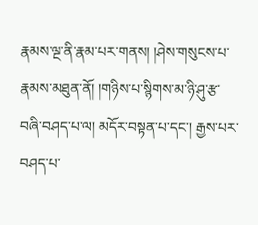རྣམས་ལྔ་ནི་རྣམ་པར་གནས། །ཤེས་གསུངས་པ་རྣམས་མཐུན་ནོ། །གཉིས་པ་སྙིགས་མ་ཉི་ཤུ་རྩ་བཞི་བཤད་པ་ལ། མདོར་བསྟན་པ་དང་། རྒྱས་པར་བཤད་པ་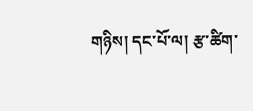གཉིས། དང་པོ་ལ། རྩ་ཚིག་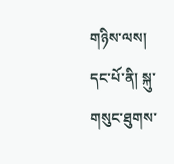གཉིས་ལས། དང་པོ་ནི། སྐུ་གསུང་ཐུགས་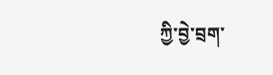ཀྱི་བྱེ་བྲག་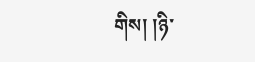གིས། །ཉི་